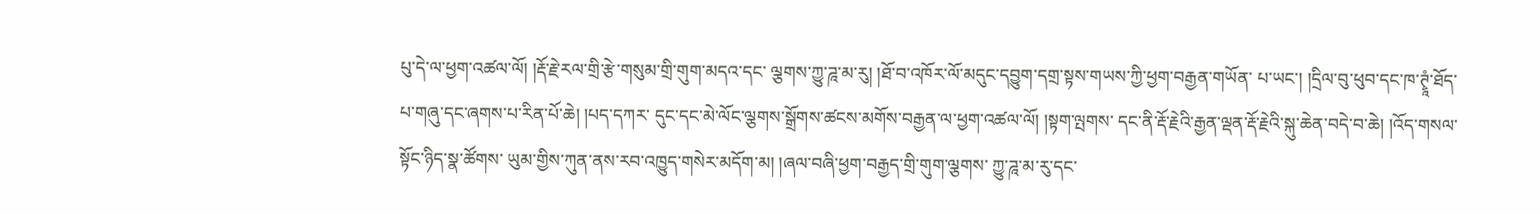པུ་དེ་ལ་ཕྱག་འཚལ་ལོ། །རྡོ་རྗེ་རལ་གྲི་རྩེ་གསུམ་གྲི་གུག་མདའ་དང་ ལྕགས་ཀྱུ་ཌཱ་མ་རུ། །ཐོ་བ་འཁོར་ལོ་མདུང་དབྱུག་དགྲ་སྟས་གཡས་ཀྱི་ཕྱག་བརྒྱན་གཡོན་ པ་ཡང་། །དྲིལ་བུ་ཕུབ་དང་ཁ་ཊྭཱཾ་ཐོད་པ་གཞུ་དང་ཞགས་པ་རིན་པོ་ཆེ། །པད་དཀར་ དུང་དང་མེ་ལོང་ལྕགས་སྒྲོགས་ཚངས་མགོས་བརྒྱན་ལ་ཕྱག་འཚལ་ལོ། །སྟག་ལྤགས་ དང་ནི་རྡོ་རྗེའི་རྒྱན་ལྡན་རྡོ་རྗེའི་སྐུ་ཆེན་བདེ་བ་ཆེ། །འོད་གསལ་སྟོང་ཉིད་སྣ་ཚོགས་ ཡུམ་གྱིས་ཀུན་ནས་རབ་འཁྱུད་གསེར་མདོག་མ། །ཞལ་བཞི་ཕྱག་བརྒྱད་གྲི་གུག་ལྕགས་ ཀྱུ་ཌཱ་མ་རུ་དང་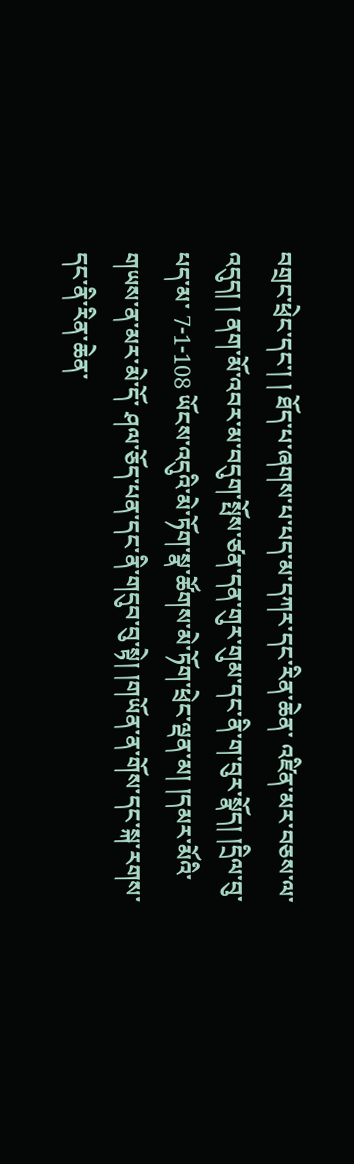བགྲང་ཕྲེང་དང་། ། ཐོད་པ་ཞགས་པ་པད་མ་དཀར་དང་རིན་ཆེན་ འཛིན་མར་བཅས་ལ་འདུད། ། ནག་མོ་འབར་མ་བདུག་སྤོས་ཙན་དན་གུར་གུམ་དང་ནི་ག་བུར་སྣོད། །དྲིལ་བུ་པད་མ་ 7-1-108 ཡོངས་འདུའི་མེ་ཏོག་སྣ་ཚོགས་མེ་ཏོག་ཕྲེང་ལྡན་མ། །དམར་མོའི་གཡས་ན་མར་མེ་དོ་ ཤལ་ཅོད་པན་དང་ནི་གདུབ་བུ་སྟེ། །གཡོན་ན་གོས་དང་སྐ་རགས་དང་ནི་རིན་ཆེན་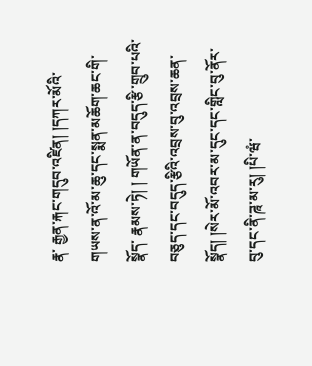རྣ་ རྒྱན་རྐང་གདུབ་འཛིན། །དཀར་མོའི་གཡས་ན་འོ་མ་ཆུ་དང་སྨན་མཆོག་ཆང་གི་སྣོད་ རྣམས་ཏེ། ། གཡོན་ན་བདུད་རྩི་གྲུབ་པའི་བཅུད་དང་བདུད་རྩིའི་འབྲས་བུ་འབྲས་ཆན་ སྣོད། །སེར་མོ་འབར་མ་དུང་དང་གླིང་བུ་ནོར་བུ་དང་ནི་ཌཱ་མ་རུ། །པི་ཝཾ་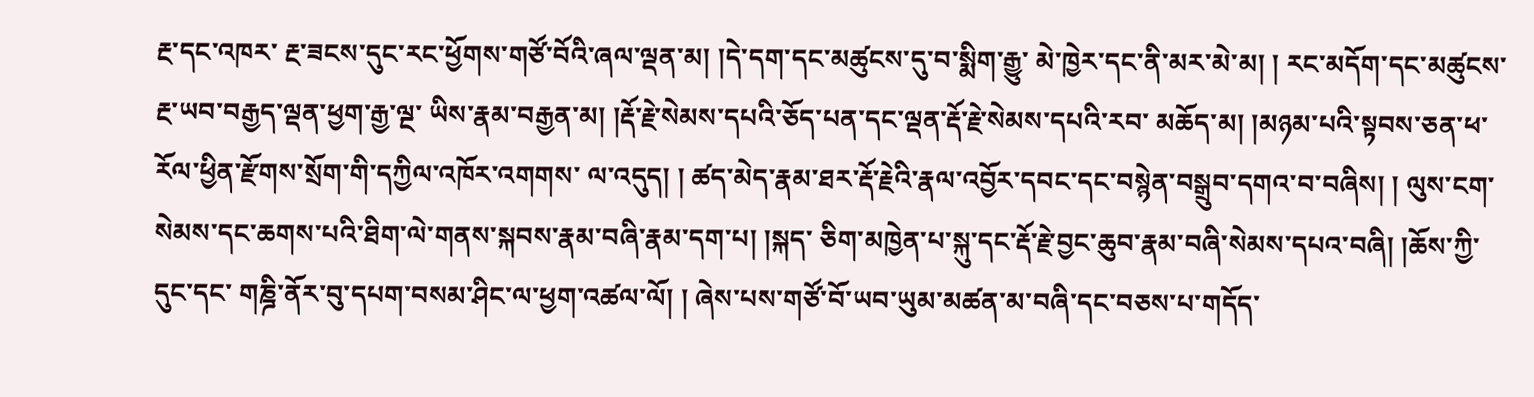རྔ་དང་འཁར་ རྔ་ཟངས་དུང་རང་ཕྱོགས་གཙོ་བོའི་ཞལ་ལྡན་མ། །དེ་དག་དང་མཚུངས་དུ་བ་སྨིག་རྒྱུ་ མེ་ཁྱེར་དང་ནི་མར་མེ་མ། ། རང་མདོག་དང་མཚུངས་རྔ་ཡབ་བརྒྱད་ལྡན་ཕྱག་རྒྱ་ལྔ་ ཡིས་རྣམ་བརྒྱན་མ། །རྡོ་རྗེ་སེམས་དཔའི་ཅོད་པན་དང་ལྡན་རྡོ་རྗེ་སེམས་དཔའི་རབ་ མཆོད་མ། །མཉམ་པའི་སྟབས་ཅན་ཕ་རོལ་ཕྱིན་རྫོགས་སྲོག་གི་དཀྱིལ་འཁོར་འགགས་ ལ་འདུད། ། ཚད་མེད་རྣམ་ཐར་རྡོ་རྗེའི་རྣལ་འབྱོར་དབང་དང་བསྙེན་བསྒྲུབ་དགའ་བ་བཞིས། ། ལུས་ངག་སེམས་དང་ཆགས་པའི་ཐིག་ལེ་གནས་སྐབས་རྣམ་བཞི་རྣམ་དག་པ། །སྐད་ ཅིག་མཁྱེན་པ་སྐུ་དང་རྡོ་རྗེ་བྱང་ཆུབ་རྣམ་བཞི་སེམས་དཔའ་བཞི། །ཆོས་ཀྱི་དུང་དང་ གཎྜི་ནོར་བུ་དཔག་བསམ་ཤིང་ལ་ཕྱག་འཚལ་ལོ། ། ཞེས་པས་གཙོ་བོ་ཡབ་ཡུམ་མཚན་མ་བཞི་དང་བཅས་པ་གདོད་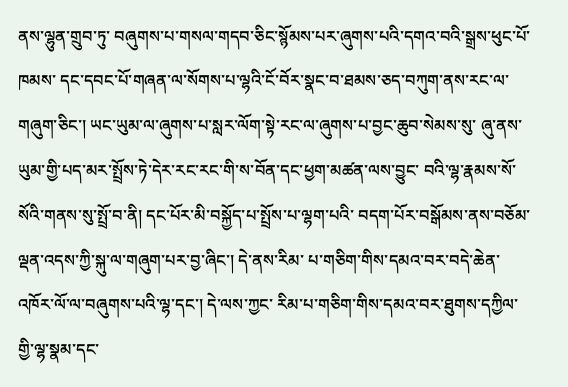ནས་ལྷུན་གྲུབ་ཏུ་ བཞུགས་པ་གསལ་གདབ་ཅིང་སྙོམས་པར་ཞུགས་པའི་དགའ་བའི་སྒྲས་ཕུང་པོ་ཁམས་ དང་དབང་པོ་གཞན་ལ་སོགས་པ་ལྷའི་ངོ་བོར་སྣང་བ་ཐམས་ཅད་བཀུག་ནས་རང་ལ་ གཞུག་ཅིང་། ཡང་ཡུམ་ལ་ཞུགས་པ་སླར་ལོག་སྟེ་རང་ལ་ཞུགས་པ་བྱང་ཆུབ་སེམས་སུ་ ཞུ་ནས་ཡུམ་གྱི་པད་མར་སྤྲོས་ཏེ་དེར་རང་རང་གི་ས་བོན་དང་ཕྱག་མཚན་ལས་བྱུང་ བའི་ལྷ་རྣམས་སོ་སོའི་གནས་སུ་སྤྲོ་བ་ནི། དང་པོར་མི་བསྐྱོད་པ་སྤྲོས་པ་ལྷག་པའི་ བདག་པོར་བསྒོམས་ནས་བཅོམ་ལྡན་འདས་ཀྱི་སྐུ་ལ་གཞུག་པར་བྱ་ཞིང་། དེ་ནས་རིམ་ པ་གཅིག་གིས་དམའ་བར་བདེ་ཆེན་འཁོར་ལོ་ལ་བཞུགས་པའི་ལྷ་དང་། དེ་ལས་ཀྱང་ རིམ་པ་གཅིག་གིས་དམའ་བར་ཐུགས་དཀྱིལ་གྱི་ལྷ་སྣམ་དང་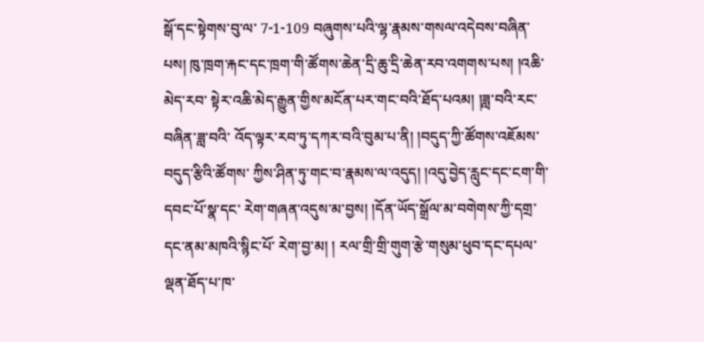སྒོ་དང་སྟེགས་བུ་ལ་ 7-1-109 བཞུགས་པའི་ལྷ་རྣམས་གསལ་འདེབས་བཞིན་པས། ཁུ་ཁྲག་རྐང་དང་ཁྲག་གི་ཚོགས་ཆེན་དྲི་ཆུ་དྲི་ཆེན་རབ་འགགས་པས། །འཆི་མེད་རབ་ སྟེར་འཆི་མེད་རྒྱུན་གྱིས་མངོན་པར་གང་བའི་ཐོད་པའམ། །ཟླ་བའི་རང་བཞིན་ཟླ་བའི་ འོད་ལྟར་རབ་ཏུ་དཀར་བའི་བུམ་པ་ནི། །བདུད་ཀྱི་ཚོགས་འཇོམས་བདུད་རྩིའི་ཚོགས་ ཀྱིས་ཤིན་ཏུ་གང་བ་རྣམས་ལ་འདུད། །འདུ་བྱེད་རླུང་དང་ངག་གི་དབང་པོ་སྣ་དང་ རེག་གཞན་འདུས་མ་བྱས། །དོན་ཡོད་སྒྲོལ་མ་བགེགས་ཀྱི་དགྲ་དང་ནམ་མཁའི་སྙིང་པོ་ རེག་བྱ་མ། ། རལ་གྲི་གྲི་གུག་རྩེ་གསུམ་ཕུབ་དང་དཔལ་ལྡན་ཐོད་པ་ཁ་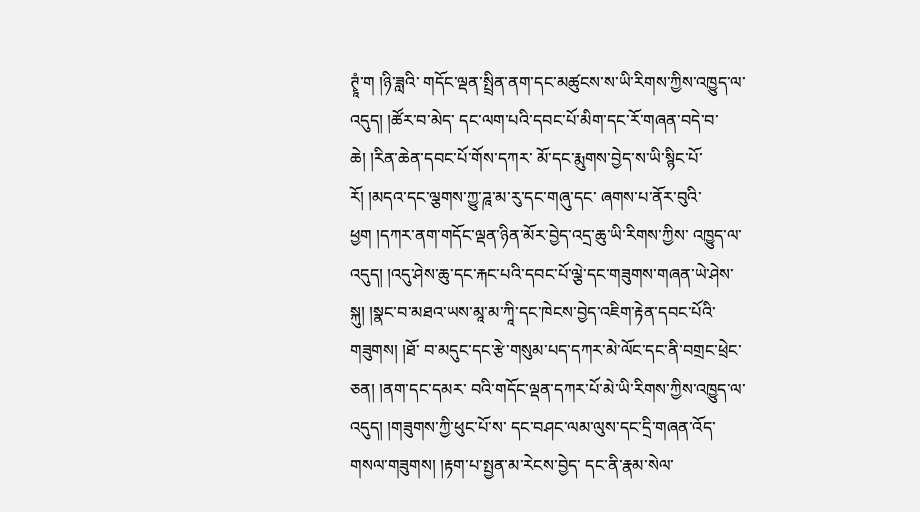ཊྭཱཾ་ག །ཉི་ཟླའི་ གདོང་ལྡན་སྤྲིན་ནག་དང་མཚུངས་ས་ཡི་རིགས་ཀྱིས་འཁྱུད་ལ་འདུད། །ཚོར་བ་མེད་ དང་ལག་པའི་དབང་པོ་མིག་དང་རོ་གཞན་བདེ་བ་ཆེ། །རིན་ཆེན་དབང་པོ་གོས་དཀར་ མོ་དང་རྨུགས་བྱེད་ས་ཡི་སྙིང་པོ་རོ། །མདའ་དང་ལྕགས་ཀྱུ་ཌཱ་མ་རུ་དང་གཞུ་དང་ ཞགས་པ་ནོར་བུའི་ཕྱག །དཀར་ནག་གདོང་ལྡན་ཉིན་མོར་བྱེད་འདྲ་ཆུ་ཡི་རིགས་ཀྱིས་ འཁྱུད་ལ་འདུད། །འདུ་ཤེས་ཆུ་དང་རྐང་པའི་དབང་པོ་ལྕེ་དང་གཟུགས་གཞན་ཡེ་ཤེས་ སྐུ། །སྣང་བ་མཐའ་ཡས་མཱ་མ་ཀཱི་དང་ཁེངས་བྱེད་འཇིག་རྟེན་དབང་པོའི་གཟུགས། །ཐོ་ བ་མདུང་དང་རྩེ་གསུམ་པད་དཀར་མེ་ལོང་དང་ནི་བགྲང་ཕྲེང་ཅན། །ནག་དང་དམར་ བའི་གདོང་ལྡན་དཀར་པོ་མེ་ཡི་རིགས་ཀྱིས་འཁྱུད་ལ་འདུད། །གཟུགས་ཀྱི་ཕུང་པོ་ས་ དང་བཤང་ལམ་ལུས་དང་དྲི་གཞན་འོད་གསལ་གཟུགས། །རྟག་པ་སྤྱན་མ་རེངས་བྱེད་ དང་ནི་རྣམ་སེལ་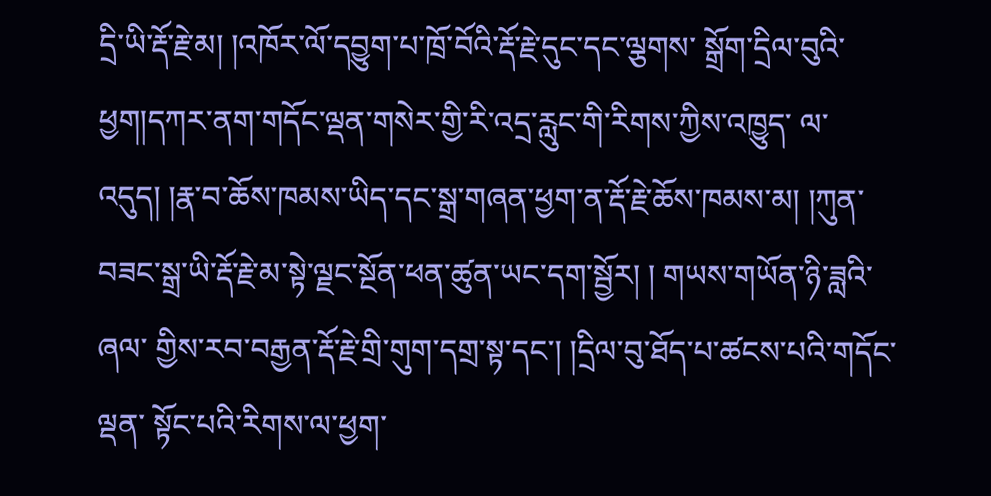དྲི་ཡི་རྡོ་རྗེ་མ། །འཁོར་ལོ་དབྱུག་པ་ཁྲོ་བོའི་རྡོ་རྗེ་དུང་དང་ལྕགས་ སྒྲོག་དྲིལ་བུའི་ཕྱག།དཀར་ནག་གདོང་ལྡན་གསེར་གྱི་རི་འདྲ་རླུང་གི་རིགས་ཀྱིས་འཁྱུད་ ལ་འདུད། །རྣ་བ་ཆོས་ཁམས་ཡིད་དང་སྒྲ་གཞན་ཕྱག་ན་རྡོ་རྗེ་ཆོས་ཁམས་མ། །ཀུན་ བཟང་སྒྲ་ཡི་རྡོ་རྗེ་མ་སྟེ་ལྗང་སྔོན་ཕན་ཚུན་ཡང་དག་སྦྱོར། ། གཡས་གཡོན་ཉི་ཟླའི་ཞལ་ གྱིས་རབ་བརྒྱན་རྡོ་རྗེ་གྲི་གུག་དགྲ་སྟ་དང་། །དྲིལ་བུ་ཐོད་པ་ཚངས་པའི་གདོང་ལྡན་ སྟོང་པའི་རིགས་ལ་ཕྱག་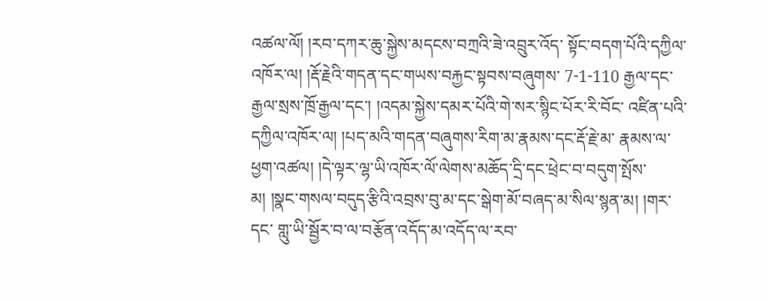འཚལ་ལོ། །རབ་དཀར་ཆུ་སྐྱེས་མདངས་བཀྲའི་ཟེ་འབྲུར་འོད་ སྟོང་བདག་པོའི་དཀྱིལ་འཁོར་ལ། །རྡོ་རྗེའི་གདན་དང་གཡས་བརྐྱང་སྟབས་བཞུགས་ 7-1-110 རྒྱལ་དང་རྒྱལ་སྲས་ཁྲོ་རྒྱལ་དང་། །འདམ་སྐྱེས་དམར་པོའི་གེ་སར་སྙིང་པོར་རི་བོང་ འཛིན་པའི་དཀྱིལ་འཁོར་ལ། །པད་མའི་གདན་བཞུགས་རིག་མ་རྣམས་དང་རྡོ་རྗེ་མ་ རྣམས་ལ་ཕྱག་འཚལ། །དེ་ལྟར་ལྷ་ཡི་འཁོར་ལོ་ལེགས་མཆོད་དྲི་དང་ཕྲེང་བ་བདུག་སྤོས་ མ། །སྣང་གསལ་བདུད་རྩིའི་འབྲས་བུ་མ་དང་སྒེག་མོ་བཞད་མ་སིལ་སྙན་མ། །གར་དང་ གླུ་ཡི་སྦྱོར་བ་ལ་བརྩོན་འདོད་མ་འདོད་ལ་རབ་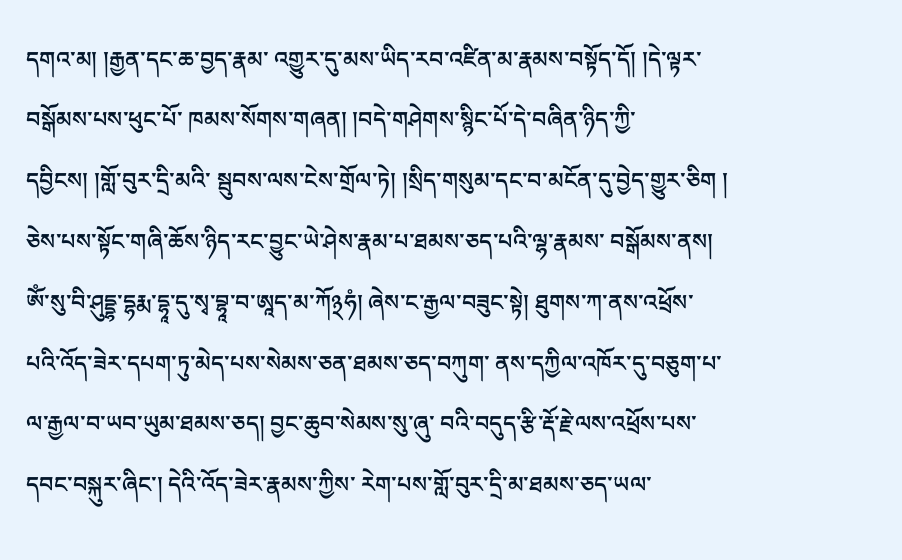དགའ་མ། །རྒྱན་དང་ཆ་བྱད་རྣམ་ འགྱུར་དུ་མས་ཡིད་རབ་འཛིན་མ་རྣམས་བསྟོད་དོ། །དེ་ལྟར་བསྒོམས་པས་ཕུང་པོ་ ཁམས་སོགས་གཞན། །བདེ་གཤེགས་སྙིང་པོ་དེ་བཞིན་ཉིད་ཀྱི་དབྱིངས། །གློ་བུར་དྲི་མའི་ སྦུབས་ལས་ངེས་གྲོལ་ཏེ། །སྲིད་གསུམ་དང་བ་མངོན་དུ་བྱེད་གྱུར་ཅིག ། ཅེས་པས་སྟོང་གཞི་ཆོས་ཉིད་རང་བྱུང་ཡེ་ཤེས་རྣམ་པ་ཐམས་ཅད་པའི་ལྷ་རྣམས་ བསྒོམས་ནས། ཨོཾ་སུ་བི་ཤུདྡྷ་དྷརྨ་དྷཱ་དུ་སྭ་བྷཱ་བ་ཨཱད་མ་ཀོ྅ཧཾ། ཞེས་ང་རྒྱལ་བཟུང་སྟེ། ཐུགས་ཀ་ནས་འཕྲོས་པའི་འོད་ཟེར་དཔག་ཏུ་མེད་པས་སེམས་ཅན་ཐམས་ཅད་བཀུག་ ནས་དཀྱིལ་འཁོར་དུ་བཅུག་པ་ལ་རྒྱལ་བ་ཡབ་ཡུམ་ཐམས་ཅད། བྱང་ཆུབ་སེམས་སུ་ཞུ་ བའི་བདུད་རྩི་རྡོ་རྗེ་ལས་འཕྲོས་པས་དབང་བསྐུར་ཞིང་། དེའི་འོད་ཟེར་རྣམས་ཀྱིས་ རེག་པས་གློ་བུར་དྲི་མ་ཐམས་ཅད་ཡལ་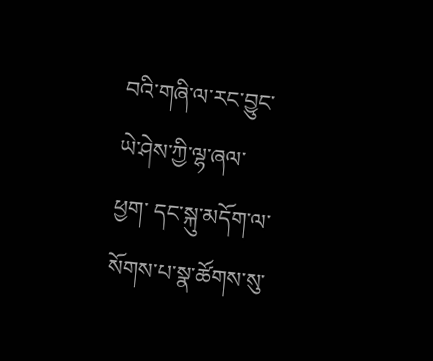བའི་གཞི་ལ་རང་བྱུང་ཡེ་ཤེས་ཀྱི་ལྷ་ཞལ་ཕྱག་ དང་སྐུ་མདོག་ལ་སོགས་པ་སྣ་ཚོགས་སུ་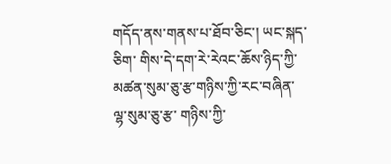གདོད་ནས་གནས་པ་ཐོབ་ཅིང་། ཡང་སྐད་ཅིག་ གིས་དེ་དག་རེ་རེའང་ཆོས་ཉིད་ཀྱི་མཚན་སུམ་ཅུ་རྩ་གཉིས་ཀྱི་རང་བཞིན་ལྷ་སུམ་ཅུ་རྩ་ གཉིས་ཀྱི་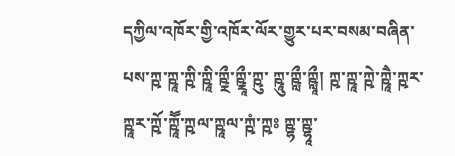དཀྱིལ་འཁོར་གྱི་འཁོར་ལོར་གྱུར་པར་བསམ་བཞིན་པས་ཀྵ་ཀྵཱ་ཀྵི་ཀྵཱི་ཀྵྼྀ་ཀྵྼཱྀ་ཀྵུ་ ཀྵཱུ་ཀྵླྀ་ཀྵླཱྀ། ཀྵ་ཀྵཱ་ཀྵེ་ཀྵཱཻ་ཀྵར་ཀྵཱར་ཀྵོ་ཀྵཱཽ་ཀྵལ་ཀྵཱལ་ཀྵཾ་ཀྵཿ ཀྵྷ་ཀྵྷཱ་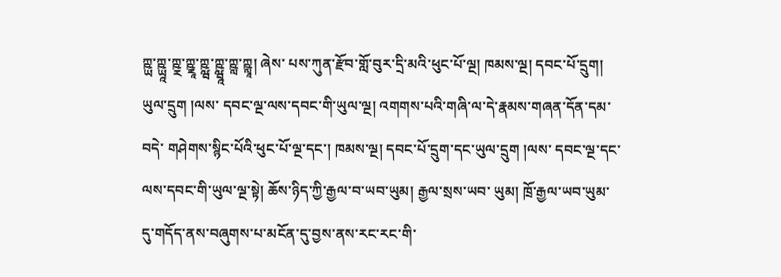ཀྵྻ་ཀྵྻཱ་ཀྵྼ་ཀྵྼཱ་ཀྵྺ་ཀྵྺཱ་ཀྵླ་ཀྵླཱ། ཞེས་ པས་ཀུན་རྫོབ་གློ་བུར་དྲི་མའི་ཕུང་པོ་ལྔ། ཁམས་ལྔ། དབང་པོ་དྲུག། ཡུལ་དྲུག །ལས་ དབང་ལྔ་ལས་དབང་གི་ཡུལ་ལྔ། འགགས་པའི་གཞི་ལ་དེ་རྣམས་གཞན་དོན་དམ་བདེ་ གཤེགས་སྙིང་པོའི་ཕུང་པོ་ལྔ་དང་། ཁམས་ལྔ། དབང་པོ་དྲུག་དང་ཡུལ་དྲུག །ལས་ དབང་ལྔ་དང་ལས་དབང་གི་ཡུལ་ལྔ་སྟེ། ཆོས་ཉིད་ཀྱི་རྒྱལ་བ་ཡབ་ཡུམ། རྒྱལ་སྲས་ཡབ་ ཡུམ། ཁྲོ་རྒྱལ་ཡབ་ཡུམ་དུ་གདོད་ནས་བཞུགས་པ་མངོན་དུ་བྱས་ནས་རང་རང་གི་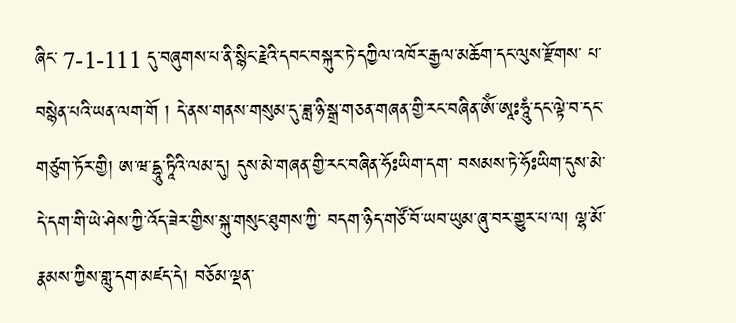ཞིང་ 7-1-111 དུ་བཞུགས་པ་ནི་སྙིང་རྗེའི་དབང་བསྐུར་ཏེ་དཀྱིལ་འཁོར་རྒྱལ་མཆོག་དང་ལུས་རྫོགས་ པ་བསྙེན་པའི་ཡན་ལག་གོ ། དེ་ནས་གནས་གསུམ་དུ་ཟླ་ཉི་སྒྲ་གཅན་གཞན་གྱི་རང་བཞིན་ཨོཾ་ཨཱཿཧཱུཾ་དང་ལྟེ་བ་དང་ གཙུག་ཏོར་གྱི། ཨ་ཝ་དྷཱུ་ཏཱིའི་ལམ་དུ། དུས་མེ་གཞན་གྱི་རང་བཞིན་ཧོཿཡིག་དག་ བསམས་ཏེ་ཧོཿཡིག་དུས་མེ་དེ་དག་གི་ཡེ་ཤེས་ཀྱི་འོད་ཟེར་གྱིས་སྐུ་གསུང་ཐུགས་ཀྱི་ བདག་ཉིད་གཙོ་བོ་ཡབ་ཡུམ་ཞུ་བར་གྱུར་པ་ལ། ལྷ་མོ་རྣམས་ཀྱིས་གླུ་དག་མཛད་དེ། བཅོམ་ལྡན་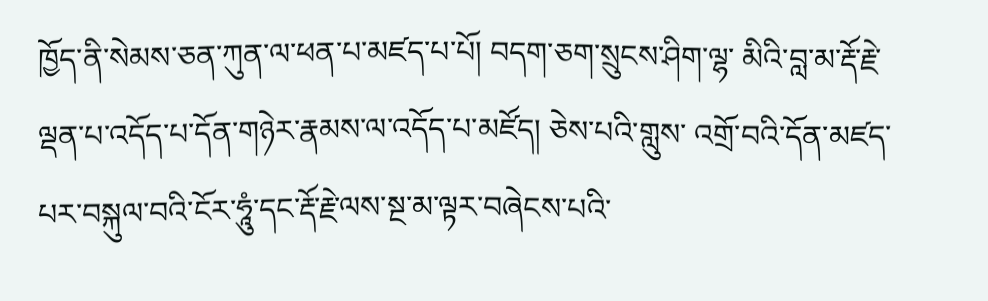ཁྱོད་ནི་སེམས་ཅན་ཀུན་ལ་ཕན་པ་མཛད་པ་པོ། བདག་ཅག་སྲུངས་ཤིག་ལྷ་ མིའི་བླ་མ་རྡོ་རྗེ་ལྡན་པ་འདོད་པ་དོན་གཉེར་རྣམས་ལ་འདོད་པ་མཛོད། ཅེས་པའི་གླུས་ འགྲོ་བའི་དོན་མཛད་པར་བསྐུལ་བའི་ངོར་ཧཱུཾ་དང་རྡོ་རྗེ་ལས་སྔ་མ་ལྟར་བཞེངས་པའི་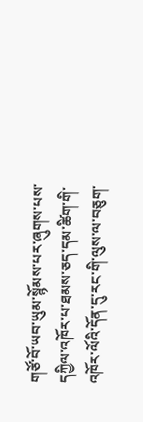གཙོ་བོ་ཡབ་ཡུམ་སྙོམས་པར་ཞུགས་པས་དཀྱིལ་འཁོར་པ་ཐམས་ཅད་དམ་ཚིག་གི་ འཁོར་ལོའི་དོན་དུ་རང་གི་ལུས་ལ་བཅུག་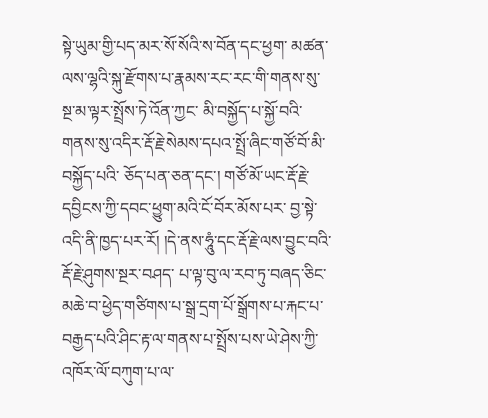སྟེ་ཡུམ་གྱི་པད་མར་སོ་སོའི་ས་བོན་དང་ཕྱག་ མཚན་ལས་ལྷའི་སྐུ་རྫོགས་པ་རྣམས་རང་རང་གི་གནས་སུ་སྔ་མ་ལྟར་སྤྲོས་ཏེ་འོན་ཀྱང་ མི་བསྐྱོད་པ་སྐྱོ་བའི་གནས་སུ་འདིར་རྡོ་རྗེ་སེམས་དཔའ་སྤྲོ་ཞིང་གཙོ་བོ་མི་བསྐྱོད་པའི་ ཅོད་པན་ཅན་དང་། གཙོ་མོ་ཡང་རྡོ་རྗེ་དབྱིངས་ཀྱི་དབང་ཕྱུག་མའི་ངོ་བོར་མོས་པར་ བྱ་སྟེ་འདི་ནི་ཁྱད་པར་རོ། །དེ་ནས་ཧཱུཾ་དང་རྡོ་རྗེ་ལས་བྱུང་བའི་རྡོ་རྗེ་ཤུགས་སྔར་བཤད་ པ་ལྟ་བུ་ལ་རབ་ཏུ་བཞད་ཅིང་མཆེ་བ་ཕྱེད་གཙིགས་པ་སྒྲ་དྲག་པོ་སྒྲོགས་པ་རྐང་པ་ བརྒྱད་པའི་ཤིང་རྟ་ལ་གནས་པ་སྤྲོས་པས་ཡེ་ཤེས་ཀྱི་འཁོར་ལོ་བཀུག་པ་ལ་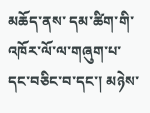མཆོད་ནས་ དམ་ཚིག་གི་འཁོར་ལོ་ལ་གཞུག་པ་དང་བཅིང་བ་དང་། མཉེས་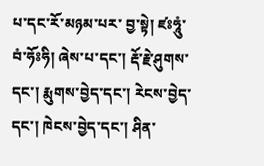པ་དང་རོ་མཉམ་པར་ བྱ་སྟེ། ཛཿཧཱུཾ་བཾ་ཧོཿཧི། ཞེས་པ་དང་། རྡོ་རྗེ་ཤུགས་དང་། རྨུགས་བྱེད་དང་། རེངས་བྱེད་ དང་། ཁེངས་བྱེད་དང་། ཤིན་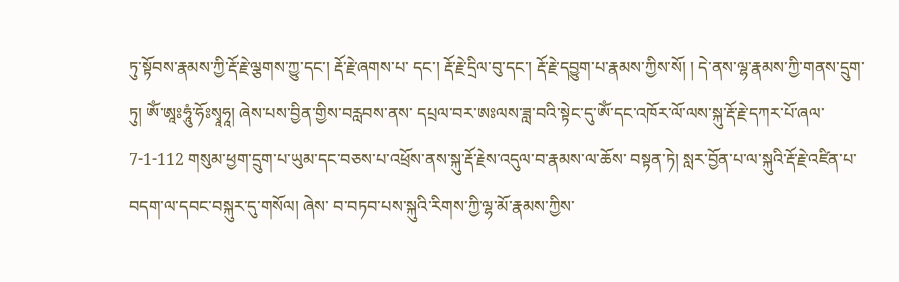ཏུ་སྟོབས་རྣམས་ཀྱི་རྡོ་རྗེ་ལྕགས་ཀྱུ་དང་། རྡོ་རྗེ་ཞགས་པ་ དང་། རྡོ་རྗེ་དྲིལ་བུ་དང་། རྡོ་རྗེ་དབྱུག་པ་རྣམས་ཀྱིས་སོ། ། དེ་ནས་ལྷ་རྣམས་ཀྱི་གནས་དྲུག་ཏུ། ཨོཾ་ཨཱཿཧཱུཾ་ཧོཿསྭཱཧཱ། ཞེས་པས་བྱིན་གྱིས་བརླབས་ནས་ དཔྲལ་བར་ཨཿལས་ཟླ་བའི་སྟེང་དུ་ཨོཾ་དང་འཁོར་ལོ་ལས་སྐུ་རྡོ་རྗེ་དཀར་པོ་ཞལ་ 7-1-112 གསུམ་ཕྱག་དྲུག་པ་ཡུམ་དང་བཅས་པ་འཕྲོས་ནས་སྐུ་རྡོ་རྗེས་འདུལ་བ་རྣམས་ལ་ཆོས་ བསྟན་ཏེ། སླར་བྱོན་པ་ལ་སྐུའི་རྡོ་རྗེ་འཛིན་པ་བདག་ལ་དབང་བསྐུར་དུ་གསོལ། ཞེས་ བ་བཏབ་པས་སྐུའི་རིགས་ཀྱི་ལྷ་མོ་རྣམས་ཀྱིས་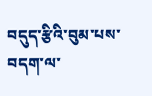བདུད་རྩིའི་བུམ་པས་བདག་ལ་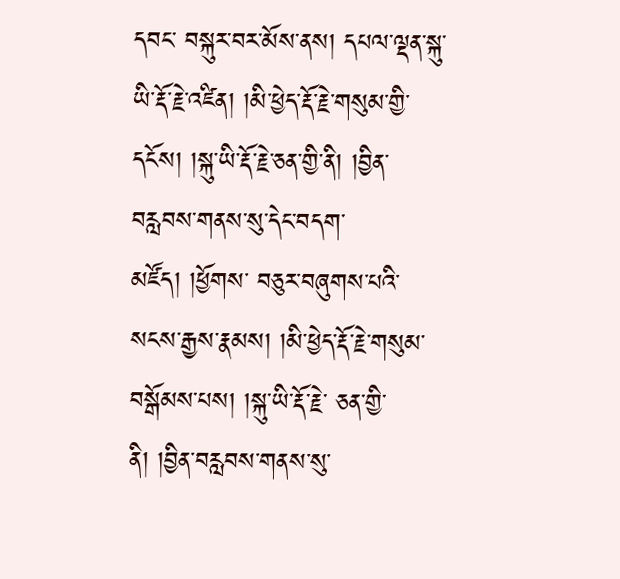དབང་ བསྐུར་བར་མོས་ནས། དཔལ་ལྡན་སྐུ་ཡི་རྡོ་རྗེ་འཛིན། །མི་ཕྱེད་རྡོ་རྗེ་གསུམ་གྱི་ དངོས། །སྐུ་ཡི་རྡོ་རྗེ་ཅན་གྱི་ནི། །བྱིན་བརླབས་གནས་སུ་དེང་བདག་མཛོད། །ཕྱོགས་ བཅུར་བཞུགས་པའི་སངས་རྒྱས་རྣམས། །མི་ཕྱེད་རྡོ་རྗེ་གསུམ་བསྒོམས་པས། །སྐུ་ཡི་རྡོ་རྗེ་ ཅན་གྱི་ནི། །བྱིན་བརླབས་གནས་སུ་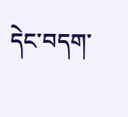དེང་བདག་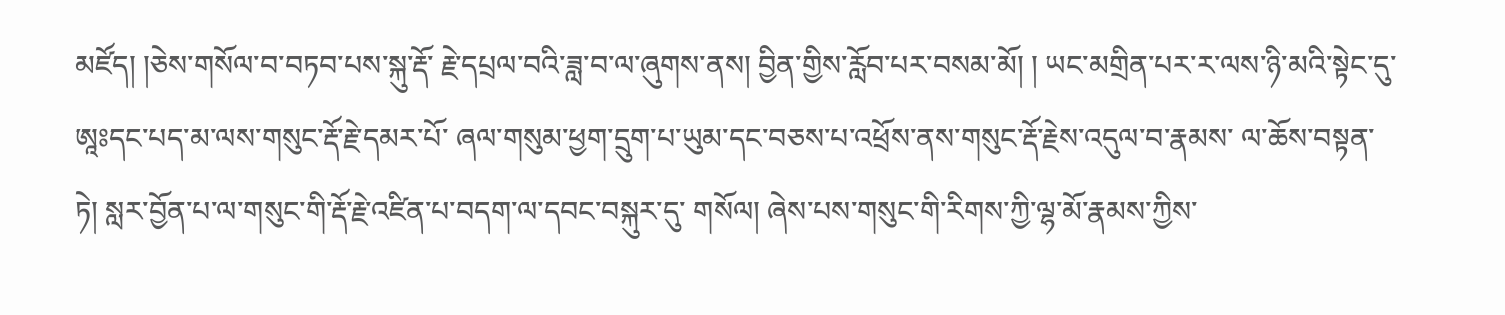མཛོད། །ཅེས་གསོལ་བ་བཏབ་པས་སྐུ་རྡོ་ རྗེ་དཔྲལ་བའི་ཟླ་བ་ལ་ཞུགས་ནས། བྱིན་གྱིས་རློབ་པར་བསམ་མོ། ། ཡང་མགྲིན་པར་ར་ལས་ཉི་མའི་སྟེང་དུ་ཨཱཿདང་པད་མ་ལས་གསུང་རྡོ་རྗེ་དམར་པོ་ ཞལ་གསུམ་ཕྱག་དྲུག་པ་ཡུམ་དང་བཅས་པ་འཕྲོས་ནས་གསུང་རྡོ་རྗེས་འདུལ་བ་རྣམས་ ལ་ཆོས་བསྟན་ཏེ། སླར་བྱོན་པ་ལ་གསུང་གི་རྡོ་རྗེ་འཛིན་པ་བདག་ལ་དབང་བསྐུར་དུ་ གསོལ། ཞེས་པས་གསུང་གི་རིགས་ཀྱི་ལྷ་མོ་རྣམས་ཀྱིས་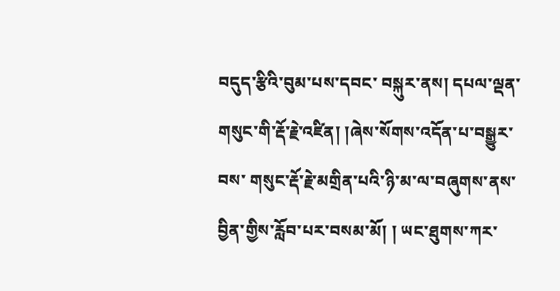བདུད་རྩིའི་བུམ་པས་དབང་ བསྐུར་ནས། དཔལ་ལྡན་གསུང་གི་རྡོ་རྗེ་འཛིན། །ཞེས་སོགས་འདོན་པ་བསྒྱུར་བས་ གསུང་རྡོ་རྗེ་མགྲིན་པའི་ཉི་མ་ལ་བཞུགས་ནས་བྱིན་གྱིས་རློབ་པར་བསམ་མོ། ། ཡང་ཐུགས་ཀར་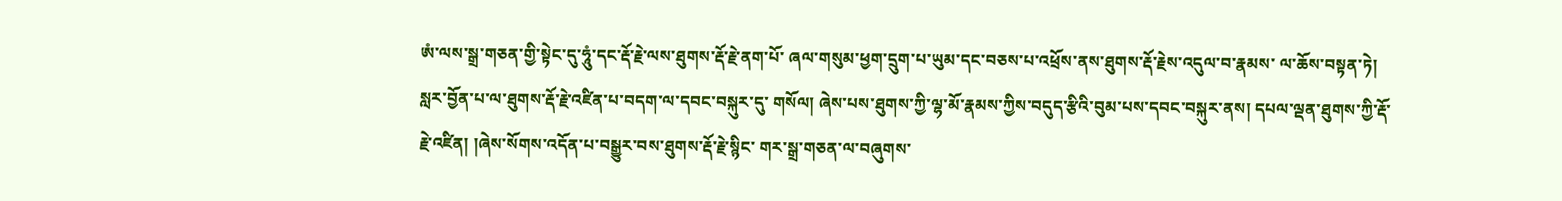ཨཾ་ལས་སྒྲ་གཅན་གྱི་སྟེང་དུ་ཧཱུཾ་དང་རྡོ་རྗེ་ལས་ཐུགས་རྡོ་རྗེ་ནག་པོ་ ཞལ་གསུམ་ཕྱག་དྲུག་པ་ཡུམ་དང་བཅས་པ་འཕྲོས་ནས་ཐུགས་རྡོ་རྗེས་འདུལ་བ་རྣམས་ ལ་ཆོས་བསྟན་ཏེ། སླར་བྱོན་པ་ལ་ཐུགས་རྡོ་རྗེ་འཛིན་པ་བདག་ལ་དབང་བསྐུར་དུ་ གསོལ། ཞེས་པས་ཐུགས་ཀྱི་ལྷ་མོ་རྣམས་ཀྱིས་བདུད་རྩིའི་བུམ་པས་དབང་བསྐུར་ནས། དཔལ་ལྡན་ཐུགས་ཀྱི་རྡོ་རྗེ་འཛིན། །ཞེས་སོགས་འདོན་པ་བསྒྱུར་བས་ཐུགས་རྡོ་རྗེ་སྙིང་ གར་སྒྲ་གཅན་ལ་བཞུགས་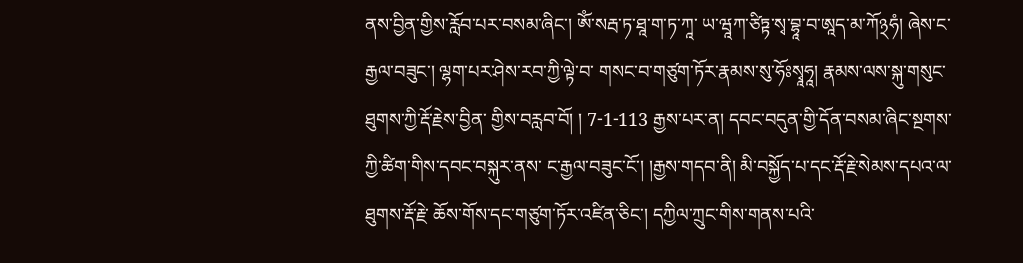ནས་བྱིན་གྱིས་རློབ་པར་བསམ་ཞིང་། ཨོཾ་སརྦ་ཏ་ཐཱ་ག་ཏ་ཀཱ་ ཡ་ཝཱཀ་ཙིཏྟ་སྭ་བྷཱ་བ་ཨཱད་མ་ཀོ྅ཧཾ། ཞེས་ང་རྒྱལ་བཟུང་། ལྷག་པར་ཤེས་རབ་ཀྱི་ལྟེ་བ་ གསང་བ་གཙུག་ཏོར་རྣམས་སུ་ཧོཿསྭཱཧཱ། རྣམས་ལས་སྐུ་གསུང་ཐུགས་ཀྱི་རྡོ་རྗེས་བྱིན་ གྱིས་བརླབ་བོ། ། 7-1-113 རྒྱས་པར་ན། དབང་བདུན་གྱི་དོན་བསམ་ཞིང་སྔགས་ཀྱི་ཚིག་གིས་དབང་བསྐུར་ནས་ ང་རྒྱལ་བཟུང་ངོ་། །རྒྱས་གདབ་ནི། མི་བསྐྱོད་པ་དང་རྡོ་རྗེ་སེམས་དཔའ་ལ་ཐུགས་རྡོ་རྗེ་ ཆོས་གོས་དང་གཙུག་ཏོར་འཛིན་ཅིང་། དཀྱིལ་ཀྲུང་གིས་གནས་པའི་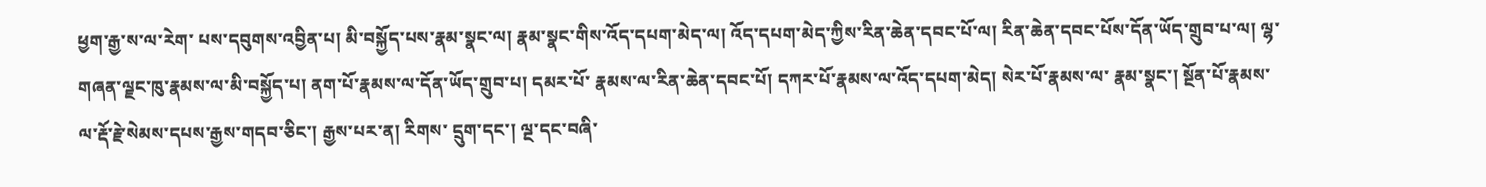ཕྱག་རྒྱ་ས་ལ་རེག་ པས་དབུགས་འབྱིན་པ། མི་བསྐྱོད་པས་རྣམ་སྣང་ལ། རྣམ་སྣང་གིས་འོད་དཔག་མེད་ལ། འོད་དཔག་མེད་ཀྱིས་རིན་ཆེན་དབང་པོ་ལ། རིན་ཆེན་དབང་པོས་དོན་ཡོད་གྲུབ་པ་ལ། ལྷ་གཞན་ལྗང་ཁུ་རྣམས་ལ་མི་བསྐྱོད་པ། ནག་པོ་རྣམས་ལ་དོན་ཡོད་གྲུབ་པ། དམར་པོ་ རྣམས་ལ་རིན་ཆེན་དབང་པོ། དཀར་པོ་རྣམས་ལ་འོད་དཔག་མེད། སེར་པོ་རྣམས་ལ་ རྣམ་སྣང་། སྔོན་པོ་རྣམས་ལ་རྡོ་རྗེ་སེམས་དཔས་རྒྱས་གདབ་ཅིང་། རྒྱས་པར་ན། རིགས་ དྲུག་དང་། ལྔ་དང་བཞི་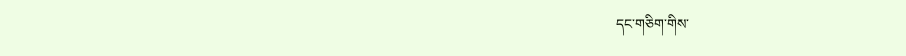དང་གཅིག་གིས་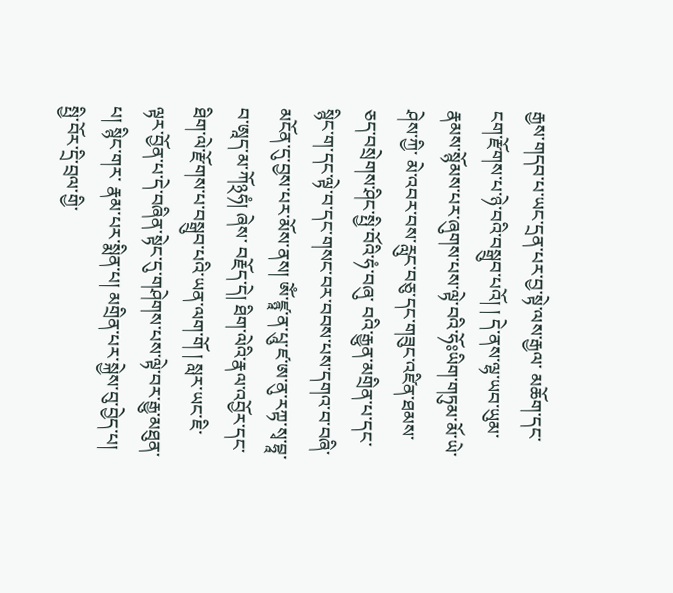རྒྱས་གདབ་པ་ཡང་དྲན་པར་བྱ་སྟེ་ལས་རྒྱལ་ མཆོག་དང་ངག་རྫོགས་པ་ཉེ་བའི་བསྒྲུབ་པའོ། ། དེ་ནས་ལྷ་ཡབ་ཡུམ་རྣམས་སྙོམས་པར་ཞུགས་པས་ལྟེ་བའི་ཧོཿཡིག་གཏུམ་མོ་ཡེ་ཤེས་ཀྱི་ མེ་འབར་བས་རླུང་བཅུ་དང་གཟུང་འཛིན་ཐམས་ཅད་བསྲེགས་ཤིང་སྤྱི་བོའི་ཧཾ་བཞུ་ བའི་རྒྱུན་མགྲིན་པ་དང་སྙིང་ག་དང་ལྟེ་བ་དང་གསང་བར་བབས་པས་དགའ་བ་བཞི་ མངོན་དུ་བྱས་པར་མོས་ནས། ཨོཾ་ཛྙཱ་ན་པཱུ་ཛ་ཨ་ནུ་རཀྟ་སྭ་བྷཱ་བ་ཨཱད་མ་ཀོ྅ཧཾ། ཞེས་ བརྗོད་དེ། ཐིག་ལེའི་རྣལ་འབྱོར་དང་ཐིག་ལེ་རྫོགས་པ་བསྒྲུབ་པའི་ཡན་ལག་གོ ། སླར་ཡང་ཇི་ལྟར་བྱོན་པ་དེ་བཞིན་སྟེང་དུ་གཤེགས་པས་ལྟེ་བར་རྒྱུ་མཐུན་པ། སྙིང་གར་ རྣམ་པར་སྨིན་པ། མགྲིན་པར་སྐྱེས་བུ་བྱེད་པ། སྤྱི་བོར་དྲི་བྲལ་གྱི་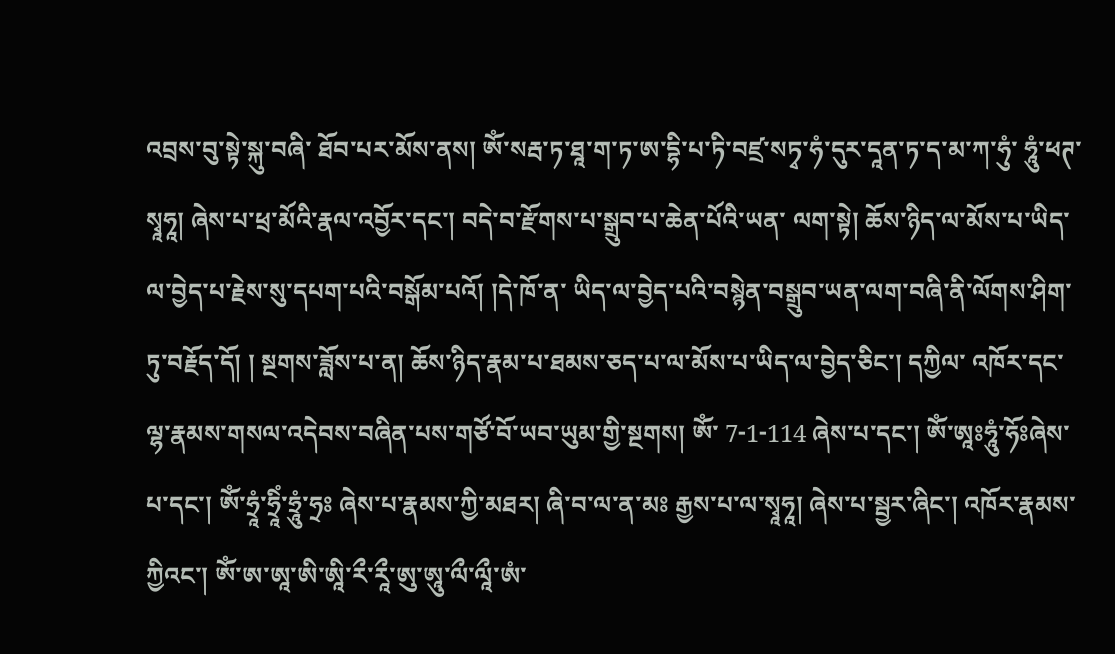འབྲས་བུ་སྟེ་སྐུ་བཞི་ ཐོབ་པར་མོས་ནས། ཨོཾ་སརྦ་ཏ་ཐཱ་ག་ཏ་ཨ་དྷི་པ་ཏི་བཛྲ་སཏྭ་ཧཾ་དུར་དཱན་ཏ་ད་མ་ཀ་ཧུཾ་ ཧཱུཾ་ཕཊ་སྭཱཧཱ། ཞེས་པ་ཕྲ་མོའི་རྣལ་འབྱོར་དང་། བདེ་བ་རྫོགས་པ་སྒྲུབ་པ་ཆེན་པོའི་ཡན་ ལག་སྟེ། ཆོས་ཉིད་ལ་མོས་པ་ཡིད་ལ་བྱེད་པ་རྗེས་སུ་དཔག་པའི་བསྒོམ་པའོ། །དེ་ཁོ་ན་ ཡིད་ལ་བྱེད་པའི་བསྙེན་བསྒྲུབ་ཡན་ལག་བཞི་ནི་ལོགས་ཤིག་ཏུ་བརྗོད་དོ། ། སྔགས་ཟློས་པ་ན། ཆོས་ཉིད་རྣམ་པ་ཐམས་ཅད་པ་ལ་མོས་པ་ཡིད་ལ་བྱེད་ཅིང་། དཀྱིལ་ འཁོར་དང་ལྷ་རྣམས་གསལ་འདེབས་བཞིན་པས་གཙོ་བོ་ཡབ་ཡུམ་གྱི་སྔགས། ཨོཾ་ 7-1-114 ཞེས་པ་དང་། ཨོཾ་ཨཱཿཧཱུཾ་ཧོཿཞེས་པ་དང་། ཨོཾ་ཧྲཱཾ་ཧྲཱིཾ་ཧྲཱུཾ་ཧྲཿ ཞེས་པ་རྣམས་ཀྱི་མཐར། ཞི་བ་ལ་ན་མཿ རྒྱས་པ་ལ་སྭཱཧཱ། ཞེས་པ་སྦྱར་ཞིང་། འཁོར་རྣམས་ཀྱིའང་། ཨོཾ་ཨ་ཨཱ་ཨི་ཨཱི་རྀ་རཱྀ་ཨུ་ཨཱུ་ལྀ་ལཱྀ་ཨཾ་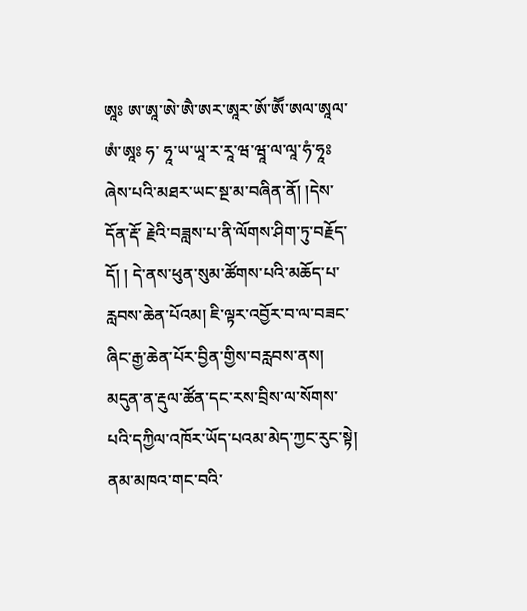ཨཱཿ ཨ་ཨཱ་ཨེ་ཨཻ་ཨར་ཨཱར་ཨོ་ཨཽ་ཨལ་ཨཱལ་ཨཾ་ཨཱཿ ཧ་ ཧཱ་ཡ་ཡཱ་ར་རཱ་ཝ་ཝཱ་ལ་ལཱ་ཧཾ་ཧཱཿ ཞེས་པའི་མཐར་ཡང་སྔ་མ་བཞིན་ནོ། །དེས་དོན་རྡོ་ རྗེའི་བཟླས་པ་ནི་ལོགས་ཤིག་ཏུ་བརྗོད་དོ། ། དེ་ནས་ཕུན་སུམ་ཚོགས་པའི་མཆོད་པ་རླབས་ཆེན་པོའམ། ཇི་ལྟར་འབྱོར་བ་ལ་བཟང་ ཞིང་རྒྱ་ཆེན་པོར་བྱིན་གྱིས་བརླབས་ནས། མདུན་ན་རྡུལ་ཚོན་དང་རས་བྲིས་ལ་སོགས་ པའི་དཀྱིལ་འཁོར་ཡོད་པའམ་མེད་ཀྱང་རུང་སྟེ། ནམ་མཁའ་གང་བའི་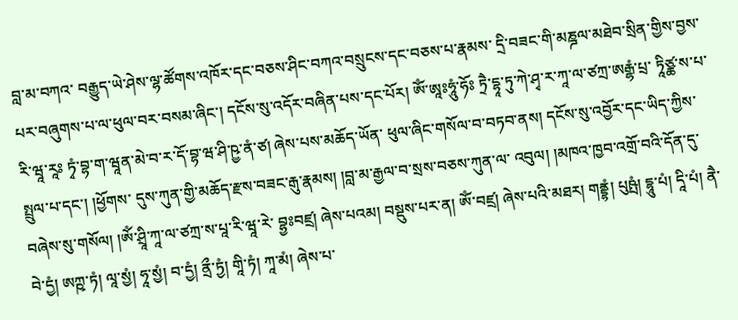བླ་མ་བཀའ་ བརྒྱུད་ཡེ་ཤེས་ལྷ་ཚོགས་འཁོར་དང་བཅས་ཤིང་བཀའ་བསྲུངས་དང་བཅས་པ་རྣམས་ དྲི་བཟང་གི་མཎྜལ་མཐེབ་སྲིན་གྱིས་བྱས་པར་བཞུགས་པ་ལ་ཕུལ་བར་བསམ་ཞིང་། དངོས་སུ་འདོར་བཞིན་པས་དང་པོར། ཨོཾ་ཨཱཿཧཱུཾ་ཧོཿ ཏྲཻ་དྷཱ་ཏུ་ཀེ་ཤྭ་ར་ཀཱ་ལ་ཙཀྲ་ཨརྒྷཾ་པྲ་ ཏཱིཙྪ་ས་པ་རི་ཝཱ་རཱཿ ཏྭཾ་བྷ་ག་ཝཱན་མེ་བ་ར་དོ་བྷ་ཝ་ཤི་ཥྱ་ནཾ་ཙ། ཞེས་པས་མཆོད་ཡོན་ ཕུལ་ཞིང་གསོལ་བ་བཏབ་ནས། དངོས་སུ་འབྱོར་དང་ཡིད་ཀྱིས་སྤྲུལ་པ་དང་། །ཕྱོགས་ དུས་ཀུན་གྱི་མཆོད་རྫས་བཟང་རྒུ་རྣམས། །བླ་མ་རྒྱལ་བ་སྲས་བཅས་ཀུན་ལ་ འབུལ། །མཁའ་ཁྱབ་འགྲོ་བའི་དོན་དུ་བཞེས་སུ་གསོལ། །ཨོཾ་ཤྲཱི་ཀཱ་ལ་ཙཀྲ་ས་པཱ་རི་ཝཱ་རེ་ བྷྱཿབཛྲ། ཞེས་པའམ། བསྡུས་པར་ན། ཨོཾ་བཛྲ། ཞེས་པའི་མཐར། གནྡྷཾ། པུཥྤཾ། དྷཱུ་པཾ། དཱི་པཾ། ནཻ་བེ་དྱཾ། ཨཀྵ་ཏཾ། ལཱ་སྱཾ། ཧཱ་སྱཾ། བ་དྱཾ། ནྲྀ་ཏྱཾ། གཱི་ཏཾ། ཀཱ་མཾ། ཞེས་པ་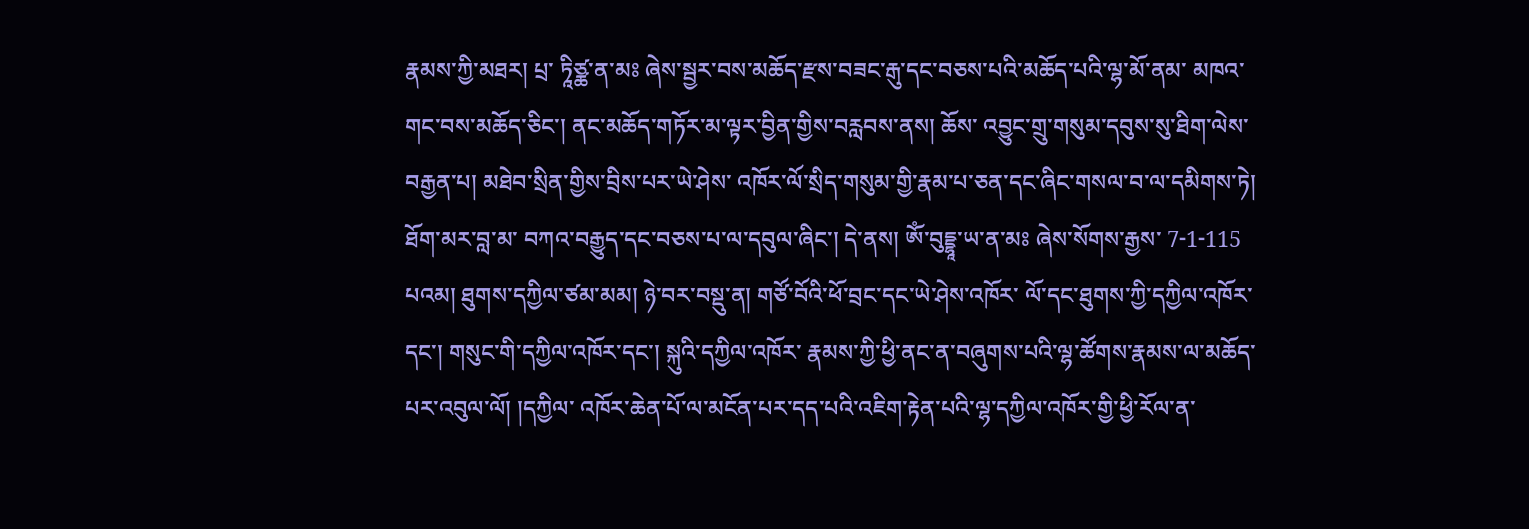རྣམས་ཀྱི་མཐར། པྲ་ ཏཱིཙྪ་ན་མཿ ཞེས་སྦྱར་བས་མཆོད་རྫས་བཟང་རྒུ་དང་བཅས་པའི་མཆོད་པའི་ལྷ་མོ་ནམ་ མཁའ་གང་བས་མཆོད་ཅིང་། ནང་མཆོད་གཏོར་མ་ལྟར་བྱིན་གྱིས་བརླབས་ནས། ཆོས་ འབྱུང་གྲུ་གསུམ་དབུས་སུ་ཐིག་ལེས་བརྒྱན་པ། མཐེབ་སྲིན་གྱིས་བྲིས་པར་ཡེ་ཤེས་ འཁོར་ལོ་སྲིད་གསུམ་གྱི་རྣམ་པ་ཅན་དང་ཞིང་གསལ་བ་ལ་དམིགས་ཏེ། ཐོག་མར་བླ་མ་ བཀའ་བརྒྱུད་དང་བཅས་པ་ལ་དབུལ་ཞིང་། དེ་ནས། ཨོཾ་བུདྡྷཱ་ཡ་ན་མཿ ཞེས་སོགས་རྒྱས་ 7-1-115 པའམ། ཐུགས་དཀྱིལ་ཙམ་མམ། ཉེ་བར་བསྡུ་ན། གཙོ་བོའི་ཕོ་བྲང་དང་ཡེ་ཤེས་འཁོར་ ལོ་དང་ཐུགས་ཀྱི་དཀྱིལ་འཁོར་དང་། གསུང་གི་དཀྱིལ་འཁོར་དང་། སྐུའི་དཀྱིལ་འཁོར་ རྣམས་ཀྱི་ཕྱི་ནང་ན་བཞུགས་པའི་ལྷ་ཚོགས་རྣམས་ལ་མཆོད་པར་འབུལ་ལོ། །དཀྱིལ་ འཁོར་ཆེན་པོ་ལ་མངོན་པར་དད་པའི་འཇིག་རྟེན་པའི་ལྷ་དཀྱིལ་འཁོར་གྱི་ཕྱི་རོལ་ན་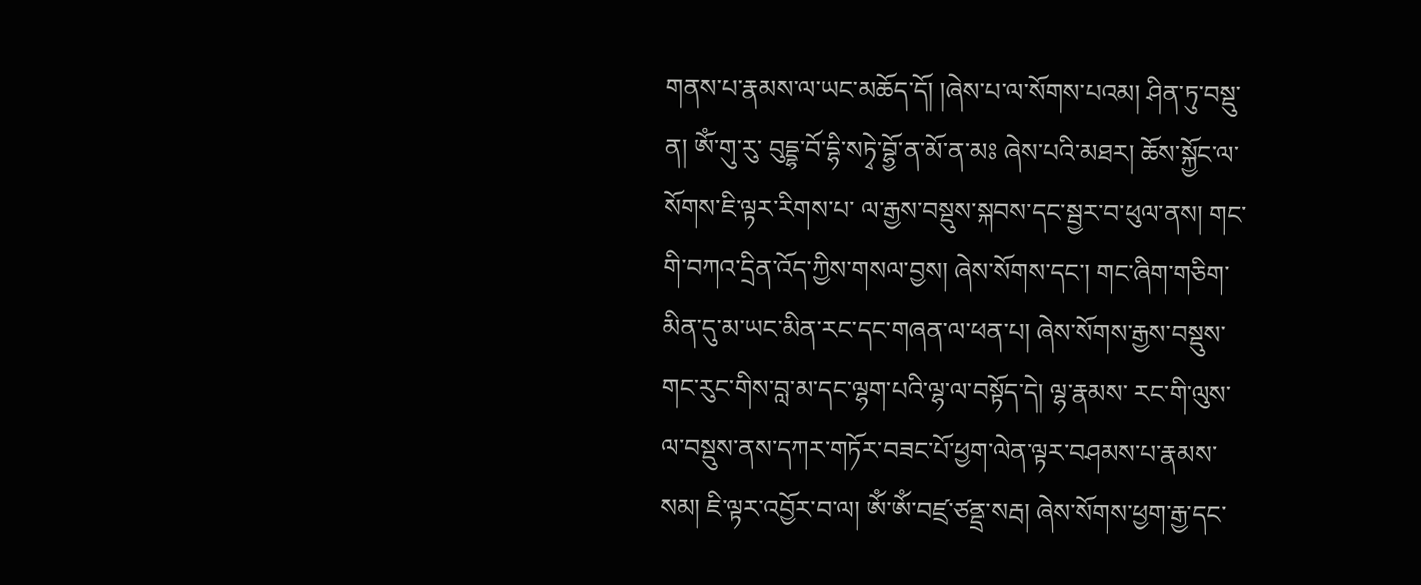གནས་པ་རྣམས་ལ་ཡང་མཆོད་དོ། །ཞེས་པ་ལ་སོགས་པའམ། ཤིན་ཏུ་བསྡུ་ན། ཨོཾ་གུ་རུ་ བུདྡྷ་བོ་དྷི་སཏྭེ་བྷྱོ་ན་མོ་ན་མཿ ཞེས་པའི་མཐར། ཆོས་སྐྱོང་ལ་སོགས་ཇི་ལྟར་རིགས་པ་ ལ་རྒྱས་བསྡུས་སྐབས་དང་སྦྱར་བ་ཕུལ་ནས། གང་གི་བཀའ་དྲིན་འོད་ཀྱིས་གསལ་བྱས། ཞེས་སོགས་དང་། གང་ཞིག་གཅིག་མིན་དུ་མ་ཡང་མིན་རང་དང་གཞན་ལ་ཕན་པ། ཞེས་སོགས་རྒྱས་བསྡུས་གང་རུང་གིས་བླ་མ་དང་ལྷག་པའི་ལྷ་ལ་བསྟོད་དེ། ལྷ་རྣམས་ རང་གི་ལུས་ལ་བསྡུས་ནས་དཀར་གཏོར་བཟང་པོ་ཕྱག་ལེན་ལྟར་བཤམས་པ་རྣམས་ སམ། ཇི་ལྟར་འབྱོར་བ་ལ། ཨོཾ་ཨོཾ་བཛྲ་ཙནྡྲ་སརྦ། ཞེས་སོགས་ཕྱག་རྒྱ་དང་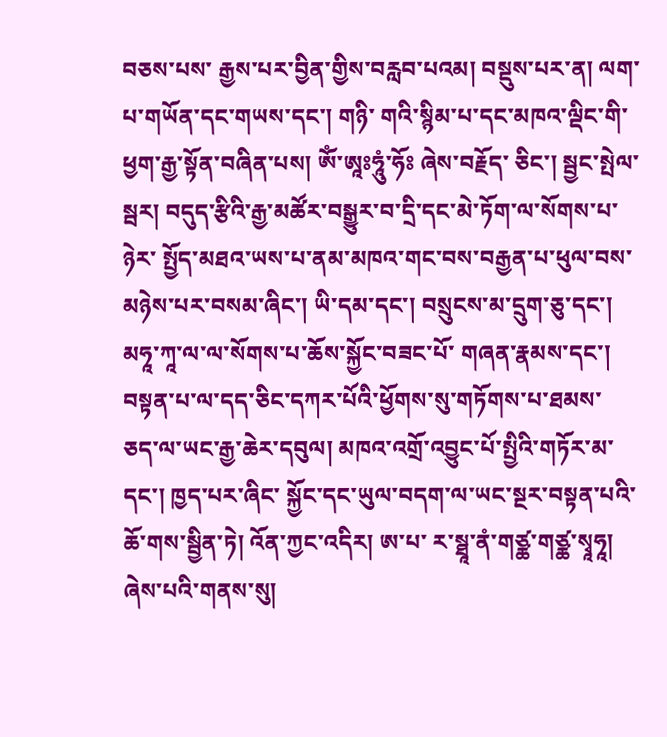བཅས་པས་ རྒྱས་པར་བྱིན་གྱིས་བརླབ་པའམ། བསྡུས་པར་ན། ལག་པ་གཡོན་དང་གཡས་དང་། གཉི་ གའི་སྙིམ་པ་དང་མཁའ་ལྡིང་གི་ཕྱག་རྒྱ་སྟོན་བཞིན་པས། ཨོཾ་ཨཱཿཧཱུཾ་ཧོཿ ཞེས་བརྗོད་ ཅིང་། སྦྱང་སྤེལ་སྦར། བདུད་རྩིའི་རྒྱ་མཚོར་བསྒྱུར་བ་དྲི་དང་མེ་ཏོག་ལ་སོགས་པ་ཉེར་ སྤྱོད་མཐའ་ཡས་པ་ནམ་མཁའ་གང་བས་བརྒྱན་པ་ཕུལ་བས་མཉེས་པར་བསམ་ཞིང་། ཡི་དམ་དང་། བསྲུངས་མ་དྲུག་ཅུ་དང་། མཧཱ་ཀཱ་ལ་ལ་སོགས་པ་ཆོས་སྐྱོང་བཟང་པོ་ གཞན་རྣམས་དང་། བསྟན་པ་ལ་དད་ཅིང་དཀར་པོའི་ཕྱོགས་སུ་གཏོགས་པ་ཐམས་ ཅད་ལ་ཡང་རྒྱ་ཆེར་དབུལ། མཁའ་འགྲོ་འབྱུང་པོ་སྤྱིའི་གཏོར་མ་དང་། ཁྱད་པར་ཞིང་ སྐྱོང་དང་ཡུལ་བདག་ལ་ཡང་སྔར་བསྟན་པའི་ཆོ་གས་སྦྱིན་ཏེ། འོན་ཀྱང་འདིར། ཨ་པ་ ར་སྠཱ་ནཾ་གཙྪ་གཙྪ་སྭཱཧཱ། ཞེས་པའི་གནས་སུ།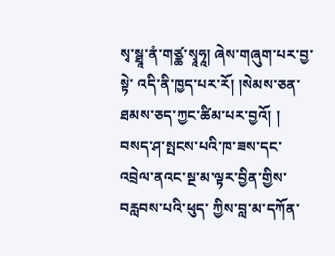སྭ་སྠཱ་ནཾ་གཙྪ་སྭཱཧཱ། ཞེས་གཞུག་པར་བྱ་སྟེ་ འདི་ནི་ཁྱད་པར་རོ། །སེམས་ཅན་ཐམས་ཅད་ཀྱང་ཚིམ་པར་བྱའོ། ། བསད་ཤ་སྤངས་པའི་ཁ་ཟས་དང་འབྲེལ་ནའང་སྔ་མ་ལྟར་བྱིན་གྱིས་བརླབས་པའི་ཕུད་ ཀྱིས་བླ་མ་དཀོན་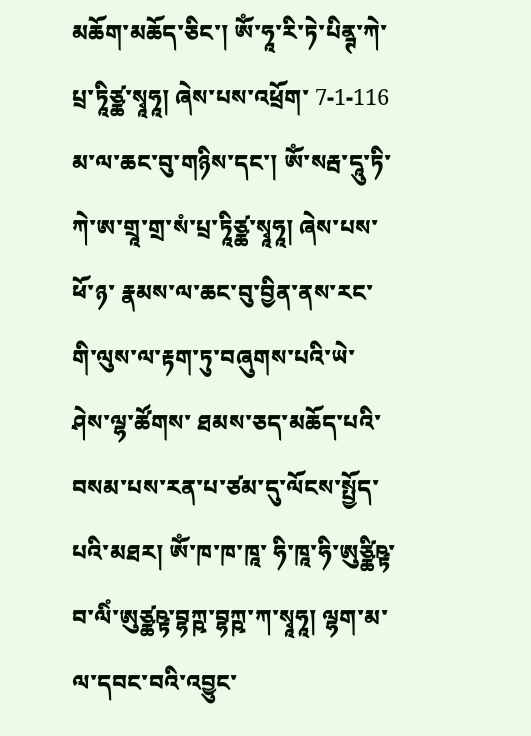མཆོག་མཆོད་ཅིང་། ཨོཾ་ཧཱ་རི་ཏེ་པིནྚ་ཀེ་པྲ་ཏཱིཙྪ་སྭཱཧཱ། ཞེས་པས་འཕྲོག་ 7-1-116 མ་ལ་ཆང་བུ་གཉིས་དང་། ཨོཾ་སརྦ་དཱུ་ཏི་ཀེ་ཨ་གྲཱ་གྲ་སཾ་པྲ་ཏཱིཙྪ་སྭཱཧཱ། ཞེས་པས་ཕོ་ཉ་ རྣམས་ལ་ཆང་བུ་བྱིན་ནས་རང་གི་ལུས་ལ་རྟག་ཏུ་བཞུགས་པའི་ཡེ་ཤེས་ལྷ་ཚོགས་ ཐམས་ཅད་མཆོད་པའི་བསམ་པས་རན་པ་ཙམ་དུ་ལོངས་སྤྱོད་པའི་མཐར། ཨོཾ་ཁ་ཁ་ཁཱ་ ཧི་ཁཱ་ཧི་ཨུཙྪིཥྟ་བ་ལིཾ་ཨུཙྪཥྟ་བྷཀྵ་བྷཀྵ་ཀ་སྭཱཧཱ། ལྷག་མ་ལ་དབང་བའི་འབྱུང་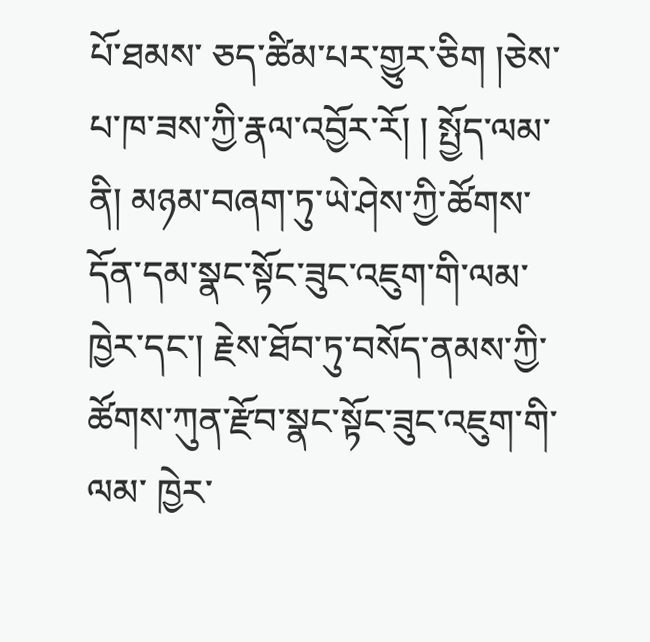པོ་ཐམས་ ཅད་ཚིམ་པར་གྱུར་ཅིག །ཅེས་པ་ཁ་ཟས་ཀྱི་རྣལ་འབྱོར་རོ། ། སྤྱོད་ལམ་ནི། མཉམ་བཞག་ཏུ་ཡེ་ཤེས་ཀྱི་ཚོགས་དོན་དམ་སྣང་སྟོང་ཟུང་འཇུག་གི་ལམ་ ཁྱེར་དང་། རྗེས་ཐོབ་ཏུ་བསོད་ནམས་ཀྱི་ཚོགས་ཀུན་རྫོབ་སྣང་སྟོང་ཟུང་འཇུག་གི་ལམ་ ཁྱེར་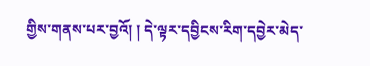གྱིས་གནས་པར་བྱའོ། ། དེ་ལྟར་དབྱིངས་རིག་དབྱེར་མེད་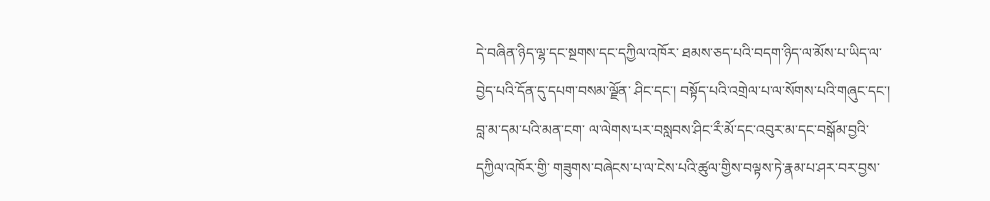དེ་བཞིན་ཉིད་ལྷ་དང་སྔགས་དང་དཀྱིལ་འཁོར་ ཐམས་ཅད་པའི་བདག་ཉིད་ལ་མོས་པ་ཡིད་ལ་བྱེད་པའི་དོན་དུ་དཔག་བསམ་ལྗོན་ ཤིང་དང་། བསྟོད་པའི་འགྲེལ་པ་ལ་སོགས་པའི་གཞུང་དང་། བླ་མ་དམ་པའི་མན་ངག་ ལ་ལེགས་པར་བསླབས་ཤིང་རྀ་མོ་དང་འབུར་མ་དང་བསྒོམ་བྱའི་དཀྱིལ་འཁོར་གྱི་ གཟུགས་བཞེངས་པ་ལ་ངེས་པའི་ཚུལ་གྱིས་བལྟས་ཏེ་རྣམ་པ་ཤར་བར་བྱས་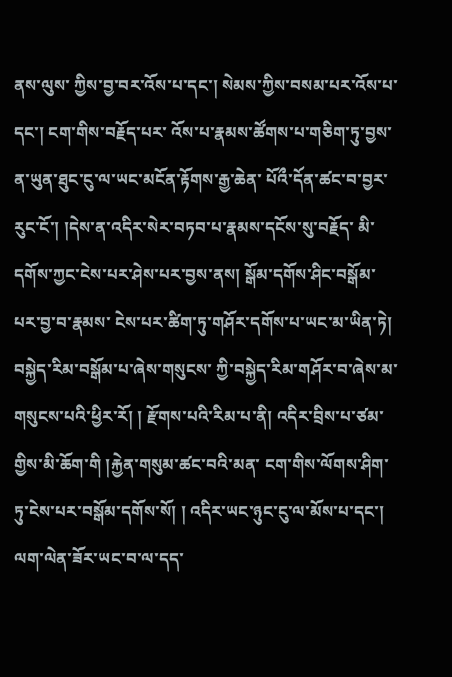ནས་ལུས་ ཀྱིས་བྱ་བར་འོས་པ་དང་། སེམས་ཀྱིས་བསམ་པར་འོས་པ་དང་། ངག་གིས་བརྗོད་པར་ འོས་པ་རྣམས་ཚོགས་པ་གཅིག་ཏུ་བྱས་ན་ཡུན་ཐུང་ངུ་ལ་ཡང་མངོན་རྟོགས་རྒྱ་ཆེན་ པོའྀ་དོན་ཚང་བ་བྱར་རུང་ངོ་། །དེས་ན་འདིར་སེར་བཏབ་པ་རྣམས་དངོས་སུ་བརྗོད་ མི་དགོས་ཀྱང་ངེས་པར་ཤེས་པར་བྱས་ནས། སྒོམ་དགོས་ཤིང་བསྒོམ་པར་བྱ་བ་རྣམས་ ངེས་པར་ཚིག་ཏུ་གཤོར་དགོས་པ་ཡང་མ་ཡིན་ཏེ། བསྐྱེད་རིམ་བསྒོམ་པ་ཞེས་གསུངས་ ཀྱི་བསྐྱེད་རིམ་གཤོར་བ་ཞེས་མ་གསུངས་པའི་ཕྱིར་རོ། ། རྫོགས་པའི་རིམ་པ་ནི། འདིར་བྲིས་པ་ཙམ་གྱིས་མི་ཆོག་གི །རྐྱེན་གསུམ་ཚང་བའི་མན་ ངག་གིས་ལོགས་ཤིག་ཏུ་ངེས་པར་བསྒོམ་དགོས་སོ། ། འདིར་ཡང་ཉུང་ངུ་ལ་མོས་པ་དང་། ལག་ལེན་ཟོར་ཡང་བ་ལ་དད་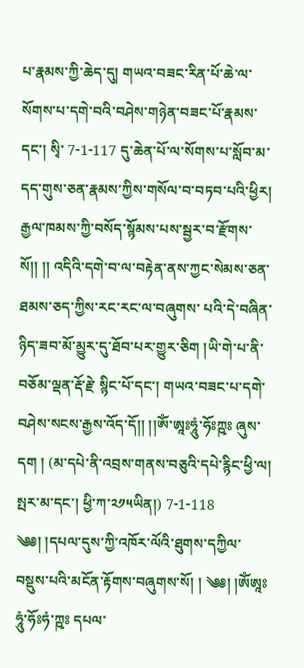པ་རྣམས་ཀྱི་ཆེད་དུ། གཡའ་བཟང་རིན་པོ་ཆེ་ལ་སོགས་པ་དགེ་བའི་བཤེས་གཉེན་བཟང་པོ་རྣམས་དང་། སྭི་ 7-1-117 དུ་ཆེན་པོ་ལ་སོགས་པ་སློབ་མ་དད་གུས་ཅན་རྣམས་ཀྱིས་གསོལ་བ་བཏབ་པའི་ཕྱིར། རྒྱལ་ཁམས་ཀྱི་བསོད་སྙོམས་པས་སྦྱར་བ་རྫོགས་སོ།། །། འདིའི་དགེ་བ་ལ་བརྟེན་ནས་ཀྱང་སེམས་ཅན་ཐམས་ཅད་ཀྱིས་རང་རང་ལ་བཞུགས་ པའི་དེ་བཞིན་ཉིད་ཟབ་མོ་མྱུར་དུ་ཐོབ་པར་གྱུར་ཅིག །ཡི་གེ་པ་ནི་བཅོམ་ལྡན་རྡོ་རྗེ་ སྙིང་པོ་དང་། གཡའ་བཟང་པ་དགེ་བཤེས་སངས་རྒྱས་འོད་དོ།། །།ཨོཾ་ཨཱཿཧཱུཾ་ཧོཿཀྵཿ ཞུས་དག ། (མ་དཔེ་ནི་འབྲས་གནས་བཅུའི་དཔེ་རྙིང་ཕྱི་ལ། སྤར་མ་དང་། ཕྱི་ཀ་༢༡༥ཡིན།) 7-1-118 ༄༅། །དཔལ་དུས་ཀྱི་འཁོར་ལོའི་ཐུགས་དཀྱིལ་བསྡུས་པའི་མངོན་རྟོགས་བཞུགས་སོ། ། ༄༅། །ཨོཾཨཱཿཧཱུཾ་ཧོཿཧཾ་ཀྵཿ དཔལ་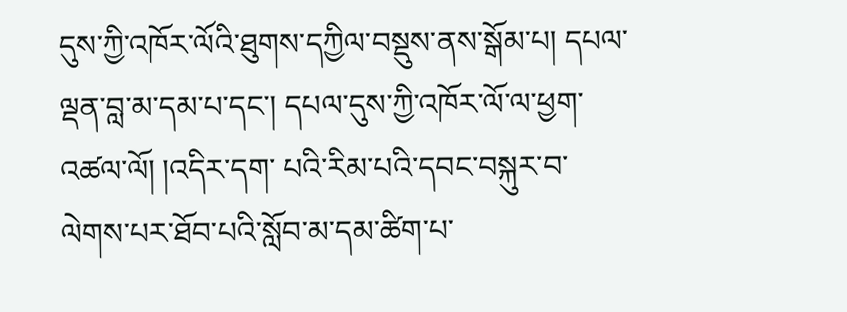དུས་ཀྱི་འཁོར་ལོའི་ཐུགས་དཀྱིལ་བསྡུས་ནས་སྒོམ་པ། དཔལ་ལྡན་བླ་མ་དམ་པ་དང་། དཔལ་དུས་ཀྱི་འཁོར་ལོ་ལ་ཕྱག་འཚལ་ལོ། །འདིར་དག་ པའི་རིམ་པའི་དབང་བསྐུར་བ་ལེགས་པར་ཐོབ་པའི་སློབ་མ་དམ་ཚིག་པ་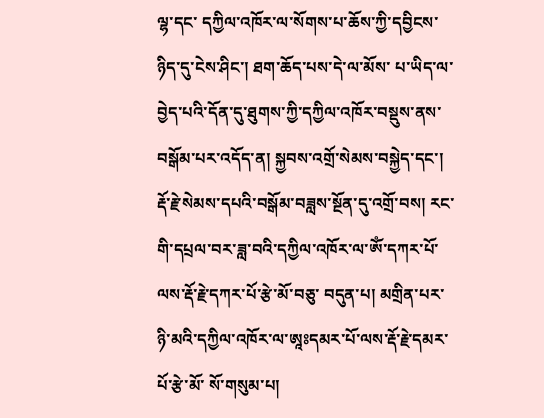ལྷ་དང་ དཀྱིལ་འཁོར་ལ་སོགས་པ་ཆོས་ཀྱི་དབྱིངས་ཉིད་དུ་ངེས་ཤིང་། ཐག་ཆོད་པས་དེ་ལ་མོས་ པ་ཡིད་ལ་བྱེད་པའི་དོན་དུ་ཐུགས་ཀྱི་དཀྱིལ་འཁོར་བསྡུས་ནས་བསྒོམ་པར་འདོད་ན། སྐྱབས་འགྲོ་སེམས་བསྐྱེད་དང་། རྡོ་རྗེ་སེམས་དཔའི་བསྒོམ་བཟླས་སྔོན་དུ་འགྲོ་བས། རང་གི་དཔྲལ་བར་ཟླ་བའི་དཀྱིལ་འཁོར་ལ་ཨོཾ་དཀར་པོ་ལས་རྡོ་རྗེ་དཀར་པོ་རྩེ་མོ་བཅུ་ བདུན་པ། མགྲིན་པར་ཉི་མའི་དཀྱིལ་འཁོར་ལ་ཨཱཿདམར་པོ་ལས་རྡོ་རྗེ་དམར་པོ་རྩེ་མོ་ སོ་གསུམ་པ།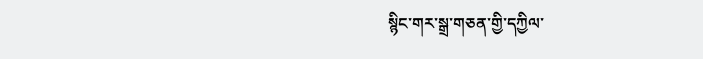སྙིང་གར་སྒྲ་གཅན་གྱི་དཀྱིལ་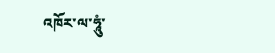འཁོར་ལ་ཧཱུཾ་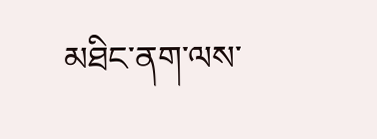མཐིང་ནག་ལས་